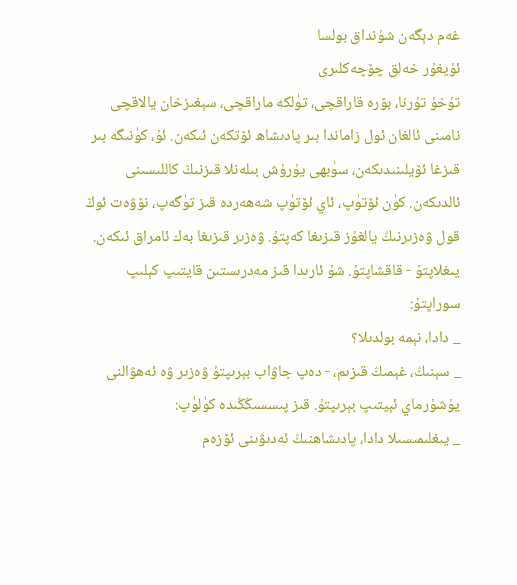غەم دېگەن شۇنداق بولسا
ئۇيغۇر خەلق چۆچەكلىرى
تۇخۇ تۇرنا، بۆرە قاراقچى، تۈلكە ماراقچى، سېغىزخان يالاقچى نامىنى ئالغان ئول زاماندا بىر پادىشاھ ئۆتكەن ئىكەن. ئۇ، كۈنىگە بىر قىزغا ئۆيلىنىدىكەن، سۈبھى يۇرۇش بىلەنلا قىزنىڭ كاللىسىنى ئالدىكەن. كۈن ئۆتۈپ، ئاي ئۆتۈپ شەھەردە قىز تۈگەپ، نۆۋەت ئوڭ قول ۋەزىرنىڭ يالغۇز قىزىغا كەپتۇ. ۋەزىر قىزىغا بەك ئامراق ئىكەن. يىغلاپتۇ - قاقشاپتۇ. شۇ ئارىدا قىز مەدرىستىن قايتىپ كېلىپ سوراپتۇ:
_ دادا، نېمە بولدىلا؟
_ سېنىڭ، غېمىڭ قىزىم، - دەپ جاۋاب بېرىپتۇ ۋەزىر ۋە ئەھۋالنى يۇشۇرماي ئېيتىپ بېرىپتۇ. قىز پىسسىڭڭىدە كۈلۈپ:
_ يىغلىمىسىلا دادا، پادىشاھنىڭ ئەدىۋىنى ئۆزەم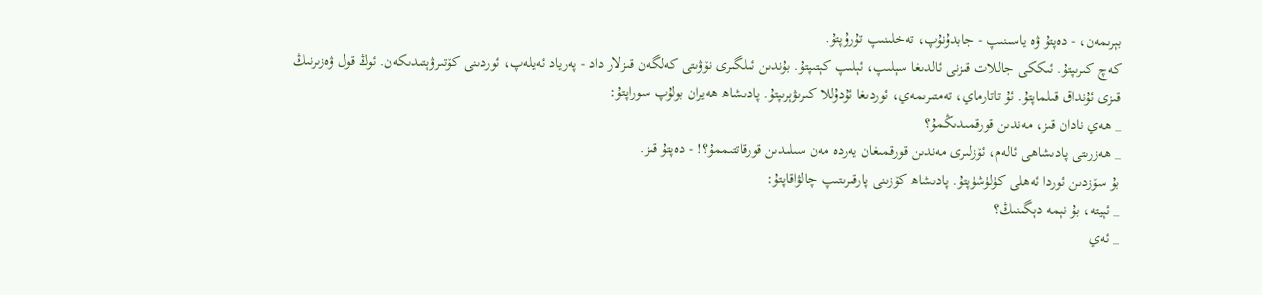بېرىمەن، - دەپتۇ ۋە ياسىنىپ - جابدۇنۇپ، تەخلىنىپ تۇرۇپتۇ.
كەچ كىرىپتۇ. ئىككى جاللات قىزنى ئالدىغا سېلىپ، ئېلىپ كېتىپتۇ. بۇندىن ئىلگىرى نۆۋىتى كەلگەن قىزلار داد - پەرياد ئەيلەپ، ئوردىنى كۆتىرۋېتىدىكەن. ئوڭ قول ۋەزىرنىڭ قىزى ئۇنداق قىلماپتۇ. ئۇ تاتارماي، تەمتىرىمەي، ئوردىغا ئۇدۇللا كىرىۋېرىپتۇ. پادىشاھ ھەيران بولۇپ سوراپتۇ:
_ ھەي نادان قىز، مەندىن قورقمىدىڭمۇ؟
_ ھەزرىتى پادىشاھى ئالەم، ئۆزلىرى مەندىن قورقمىغان يەردە مەن سىلىدىن قورقاتتىممۇ؟! - دەپتۇ قىز.
بۇ سۆزدىن ئوردا ئەھلى كۈلۈشۈپتۇ. پادىشاھ كۆزىنى پارقىرىتىپ چالۋاقاپتۇ:
_ ئېيتە، بۇ نېمە دېگىنىڭ؟
_ ئەي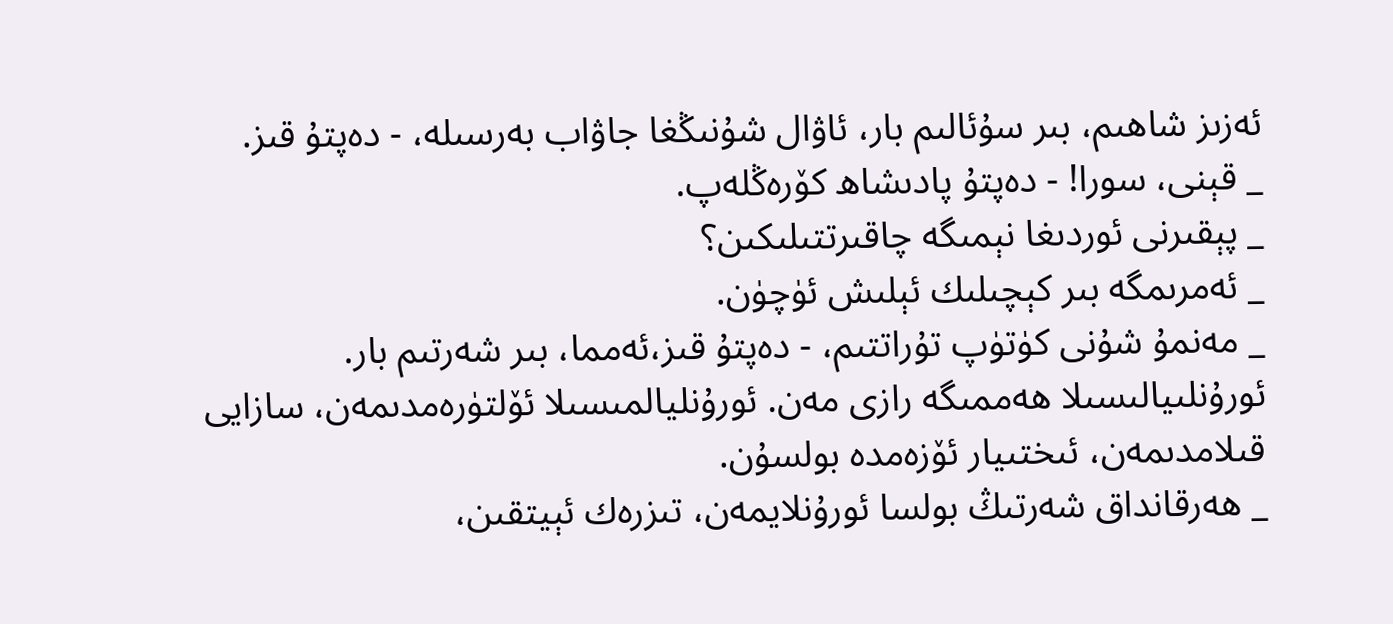ئەزىز شاھىم، بىر سۇئالىم بار، ئاۋال شۇنىڭغا جاۋاب بەرسىلە، - دەپتۇ قىز.
_ قېنى، سورا! - دەپتۇ پادىشاھ كۆرەڭلەپ.
_ پېقىرنى ئوردىغا نېمىگە چاقىرتتىلىكىن؟
_ ئەمرىمگە بىر كېچىلىك ئېلىش ئۈچۈن.
_ مەنمۇ شۇنى كۈتۈپ تۇراتتىم، - دەپتۇ قىز،ئەمما، بىر شەرتىم بار. ئورۇنلىيالىسىلا ھەممىگە رازى مەن. ئورۇنليالمىسىلا ئۆلتۈرەمدىمەن، سازايى قىلامدىمەن، ئىختىيار ئۆزەمدە بولسۇن.
_ ھەرقانداق شەرتىڭ بولسا ئورۇنلايمەن، تىزرەك ئېيتقىن،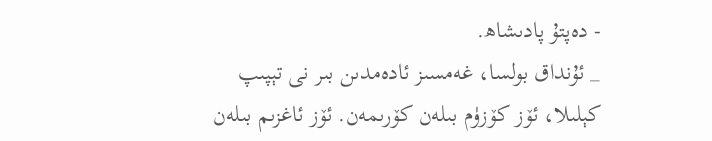- دەپتۇ پادىشاھ.
_ ئۇنداق بولسا، غەمسىز ئادەمدىن بىر نى تېپىپ كېلىلا، ئۆز كۆزۈم بىلەن كۆرىمەن. ئۆز ئاغزىم بىلەن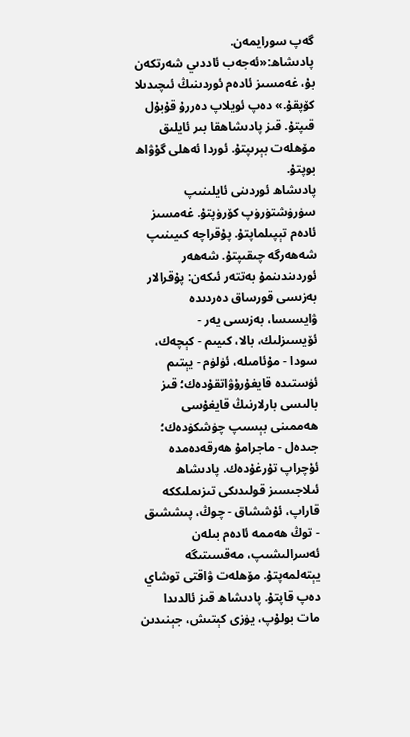گەپ سورايمەن.
پادىشاھ:«ئەجەب ئاددىي شەرتكەن بۇ، غەمسىز ئادەم ئوردىنىڭ ئىچىدىلا كۆپقۇ.» دەپ ئويلاپ دەررۇ قۇبۇل قىپتۇ. قىز پادىشاھقا بىر ئايلىق مۆھلەت بېرىپتۇ. ئوردا ئەھلى گۇۋاھ بوپتۇ.
پادىشاھ ئوردىنى ئايلىنىپ سۈرۈشتۈرۈپ كۆرۈپتۇ. غەمسىز ئادەم تېپىلماپتۇ. پۇقراچە كىيىنىپ شەھەرگە چىقىپتۇ. شەھەر ئوردىندىنمۇ بەتتەر ئىكەن: پۇقرالار بەزىسى قورساق دەردىدە ۋايسىسا، بەزىسى يەر - ئۆيسىزلىك، بالا، كىيىم - كېچەك، سودا - مۇئامىلە، ئۈلۈم - يېتىم ئۈستىدە قايغۇرۇۋاتقۇدەك؛ قىز بالىسى بارلارنىڭ قايغۇسى ھەممىنى بېسىپ چۈشكۈدەك؛ جىدەل - ماجرامۇ ھەرقەدەمدە ئۇچراپ تۇرغۇدەك. پادىشاھ ئىلاجىسىز قولىدىكى تىزىملىككە قاراپ، ئۇششاق - چوڭ، پىششىق - توڭ ھەممە ئادەم بىلەن ئەسرالىشىپ، مەقسىتىگە يېتەلمەپتۇ. مۆھلەت ۋاقتى توشاي دەپ قاپتۇ. پادىشاھ قىز ئالدىدا مات بولۇپ، يۈزى كېتىش، جېنىدىن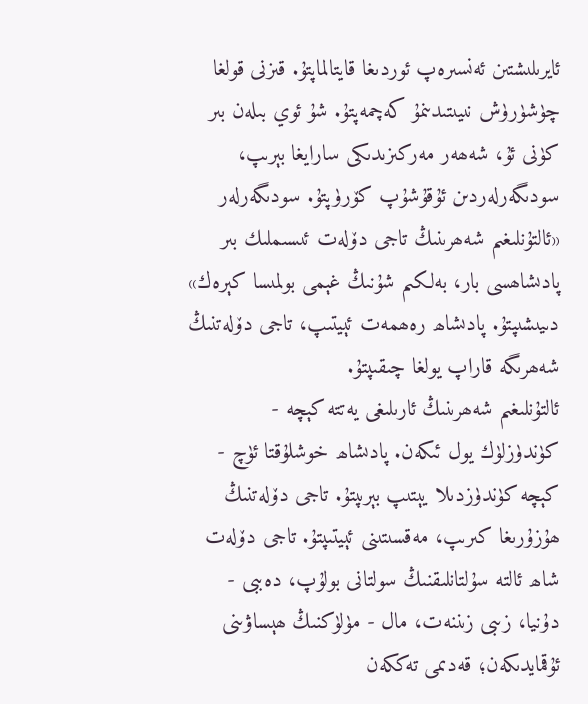ئايرىلىشتىن ئەنسىرەپ ئوردىغا قايتالماپتۇ. قىزنى قولغا چۈشۈرۈش نىيىتىدىنمۇ كەچمەپتۇ. شۇ ئوي بىلەن بىر كۈنى ئۇ، شەھەر مەركىزىدىكى سارايغا بېرىپ، سودىگەرلەردىن ئۇقۇشۇپ كۆرۈپتۇ. سودىگەرلەر «ئالتۇنلىغىم شەھرىنىڭ تاجى دۆلەت ئىسىملىك بىر پادىشاھسى بار، بەلكىم شۇنىڭ غېمى بولمىسا كېرەك» دىيىشىپتۇ. پادىشاھ رەھمەت ئېيتىپ، تاجى دۆلەتنىڭ شەھرىگە قاراپ يولغا چىقىپتۇ.
ئالتۇنلىغىم شەھرىنىڭ ئارىلىغى يەتتە كېچە - كۈندۈزلۈك يول ئىكەن. پادىشاھ خوشلۇقتا ئۈچ - كېچە كۈندۈزدىلا يېتىپ بېرىپتۇ. تاجى دۆلەتنىڭ ھۇزۇرىغا كىرىپ، مەقسىتىنى ئېيتىپتۇ. تاجى دۆلەت شاھ ئالتە سۇلتانلىقنىڭ سولتانى بولۇپ، دەببى - دۇنيا، زىبى زىننەت، مال - مۈلۈكنىڭ ھېساۋىنى ئۇقمايدىكەن؛ قەدىمى تەككەن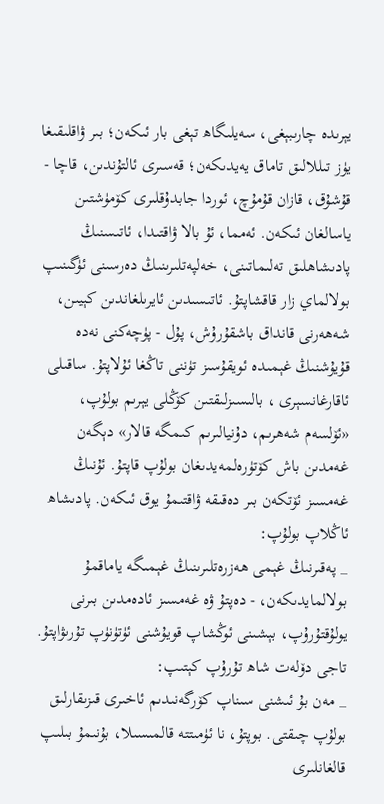يېرىدە چارىبېغى، سەيلىگاھ تېغى بار ئىكەن؛ بىر ۋاقلىقىغا يۈز تىللالىق تاماق يەيدىكەن؛ قەسىرى ئالتۇندىن، قاچا - قۇشۇق، قازان قۇمۇچ، ئوردا جابدۇقلىرى كۆمۈشتىن ياسالغان ئىكەن. ئەمما، ئۇ بالا ۋاقتىدا، ئاتىسنىڭ پادىشاھلىق تەلىماتىنى، خەلپەتلىرىنىڭ دەرسىنى ئۈگىنىپ بولالماي زار قاقشاپتۇ. ئاتىسىدىن ئايرىلغاندىن كېيىن، شەھەرنى قانداق باشقۇرۇش، پۇل - پۈچەكنى نەدە قۇيۇشنىڭ غېمىدە ئويقۇسىز تۈننى تاڭغا ئۇلاپتۇ. ساقىلى ئاقارغانسېرى ، بالىسىزلىقتىن كۆڭلى يېرىم بولۇپ، «ئۆلسەم شەھرىم، دۇنيالىرىم كىمگە قالار» دېگەن غەمدىن باش كۆتۈرەلمەيدىغان بولۇپ قاپتۇ. ئۇنىڭ غەمسىز ئۆتكەن بىر دەقىقە ۋاقتىمۇ يوق ئىكەن. پادىشاھ ئاڭلاپ بولۇپ:
_ پەقىرنىڭ غېمى ھەزرەتلىرىنىڭ غېمىگە ياماقمۇ بولالمايدىكەن، - دەپتۇ ۋە غەمسىز ئادەمدىن بىرنى يولۇقتۇرۇپ، بېشىنى ئوڭشاپ قويۇشنى ئۈتۈنۈپ تۇرىۋاپتۇ.
تاجى دۆلەت شاھ تۇرۇپ كېتىپ:
_ مەن بۇ ئىشنى سىناپ كۆرگەنىدىم ئاخىرى قىزىقارلىق بولۇپ چىقتى. بوپتۇ، نا ئۈمىتتە قالمىسىلا، بۇنىمۇ بىلىپ قالغانلىرى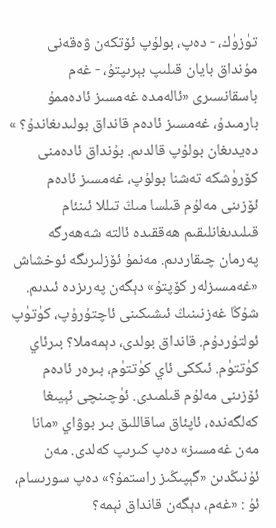تۈزۈك، - دەپ، بولۇپ ئۆتكەن ۋەقەنى مۇنداق بايان قىلىپ بېرىپتۇ، - غەم باسقانسىرى «ئالەمدە غەمسىز ئادەممۇ بارمىدۇ، غەمسىز ئادەم قانداق بولىدىغاندۇ؟ » دەيدىغان بولۇپ قالدىم. بۇنداق ئادەمنى كۆرۈشكە تەشنا بولۇپ، غەمسىز ئادەم ئۆزىنى مەلۇم قىلسا مىڭ تىللا ئىنئام قىلىدىغانلىقىم ھەققىدە ئالتە شەھەرگە پەرمان چىقاردىم. مەنمۇ ئۆزلىرىگە ئوخشاش «غەمسىزلەر كۆپتۇ» دېگەن پەرىزدە ئىدىم. شۇڭا غەزنىنىڭ ئىشىكىنى ئاچتۇرۇپ، كۈتۈپ ئولتۇردۇم. قانداق بولدى، دېمەملا؟ بىرئاي كۈتتۈم. ئىككى ئاي كۈتتۈم، بىرەر ئادەم ئۆزىنى مەلۇم قىلمىدى. ئۈچىنچى ئېيىغا كەلگەندە، ئاپئاق ساقاللىق بىر بوۋاي «مانا مەن غەمسىز» دەپ كىرىپ كەلدى. مەن ئۇنىڭدىن «گېپىڭىز راستمۇ؟» دەپ سورىسام، ئۇ : «غەم، دېگەن قانداق نېمە؟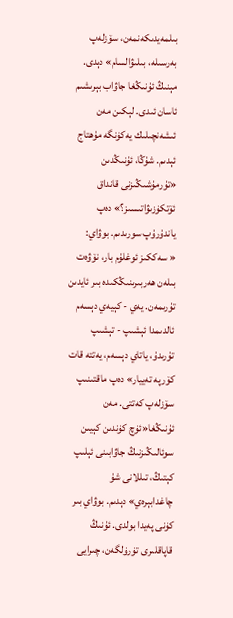بىلمەيدىكەنمەن، سۆزلەپ بەرسىلە، بىلىۋالسام» دېدى. مېنىڭ ئۇنىڭغا جاۋاب بېرىشىم ئاسان ئىدى. لېكىن مەن ئىشەنچىلىك يەكۈنگە مۇھتاج ئېدىم. شۇڭا، ئۇنىڭدىن «تۇرمۇشىڭىزنى قانداق ئۆتكۈزىۋاتىسىز؟» دەپ ياندۇرۇپ سورىدىم. بوۋاي:
« سەككىز ئوغلۇم بار، نۆۋەت بىلەن ھەربىرىنىڭكىدە بىر ئايدىن تۇرىمەن. يەي - كېيەي دېسەم ئالدىمدا ئېشىپ - تېشىپ تۇرىدۇ، ياتاي دېسەم، يەتتە قات كۆرپە تەييار» دەپ ماقتىنىپ سۆزلەپ كەتتى. مەن ئۇنىڭغا«ئۈچ كۈندىن كېيىن سوئالىڭىزنىڭ جاۋابىنى ئېلىپ كېتىڭ، تىللانى شۇ چاغدابېرەي» دېدىم. بوۋاي بىر كۈنى پەيدا بولدى. ئۇنىڭ قاپاقلىرى تۈرۈلگەن، چىرايى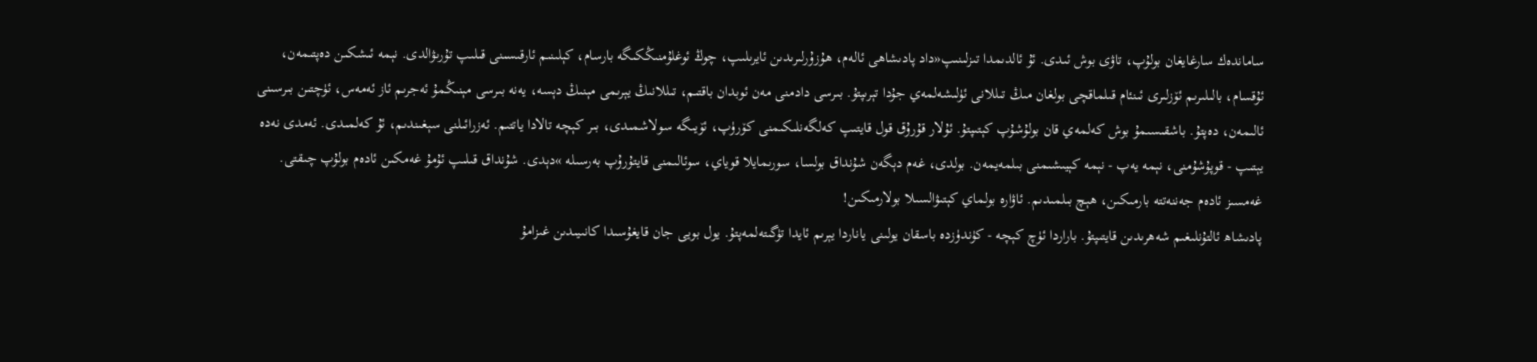ساماندەك سارغايغان بولۇپ، تاۋى بوش ئىدى. ئۇ ئالدىمدا تىزلىنىپ«داد پادىشاھى ئالەم، ھۇزۇرلىرىدىن ئايرىلىپ، چوڭ ئوغلۇمنىڭكىگە بارسام، كېلىنىم ئارقىسىنى قىلىپ تۇرىۋالدى. نېمە ئىشكىن دەپتىمەن، ئۇقسام، بالىلىرىم ئۆزلىرى ئىنئام قىلماقچى بولغان مىڭ تىللانى ئۈلىشەلمەي جۇدا تېرىپتۇ. بىرسى دادمنى مەن ئوبدان باقتىم، تىللانىڭ يېرىمى مېنىڭ دېسە، يەنە بىرسى مېنىڭمۇ ئەجرىم ئاز ئەمەس، ئۈچتىن بىرسىنى ئالىمەن، دەپتۇ. باشقىسىمۇ بوش كەلمەي قان بولۇشۇپ كېتىپتۇ. ئۇلار قۇرۇق قول قايتىپ كەلگەنلىكىمنى كۆرۈپ، ئۆيىگە سولاشمىدى، بىر كېچە تالادا ياتتىم. ئەزرائىلنى سېغىندىم، ئۇ كەلمىدى. ئەمدى نەدە يېتىپ - قوپۇشۇمنى، نېمە يەپ - نېمە كېيىشىمنى بىلمەيمەن. بولدى، غەم دېگەن شۇنداق بولسا، سورىمايلا قوياي، سوئالىمنى قايتۇرۇپ بەرسىلە »دېدى. شۇنداق قىلىپ ئۇمۇ غەمكىن ئادەم بولۇپ چىقتى. غەمسىز ئادەم جەننەتتە بارمىكىن، ھېچ بىلمىدىم. ئاۋارە بولماي كېتىۋالسىلا بولارمىكىن!
پادىشاھ ئالتۇنلىغىم شەھرىدىن قايتىپتۇ. باراردا ئۈچ كېچە - كۈندۈزدە باسقان يولىنى ياناردا يېرىم ئايدا تۈگىتەلمەپتۇ. يول بويى جان قايغۇسىدا كانىيىدىن غىزامۇ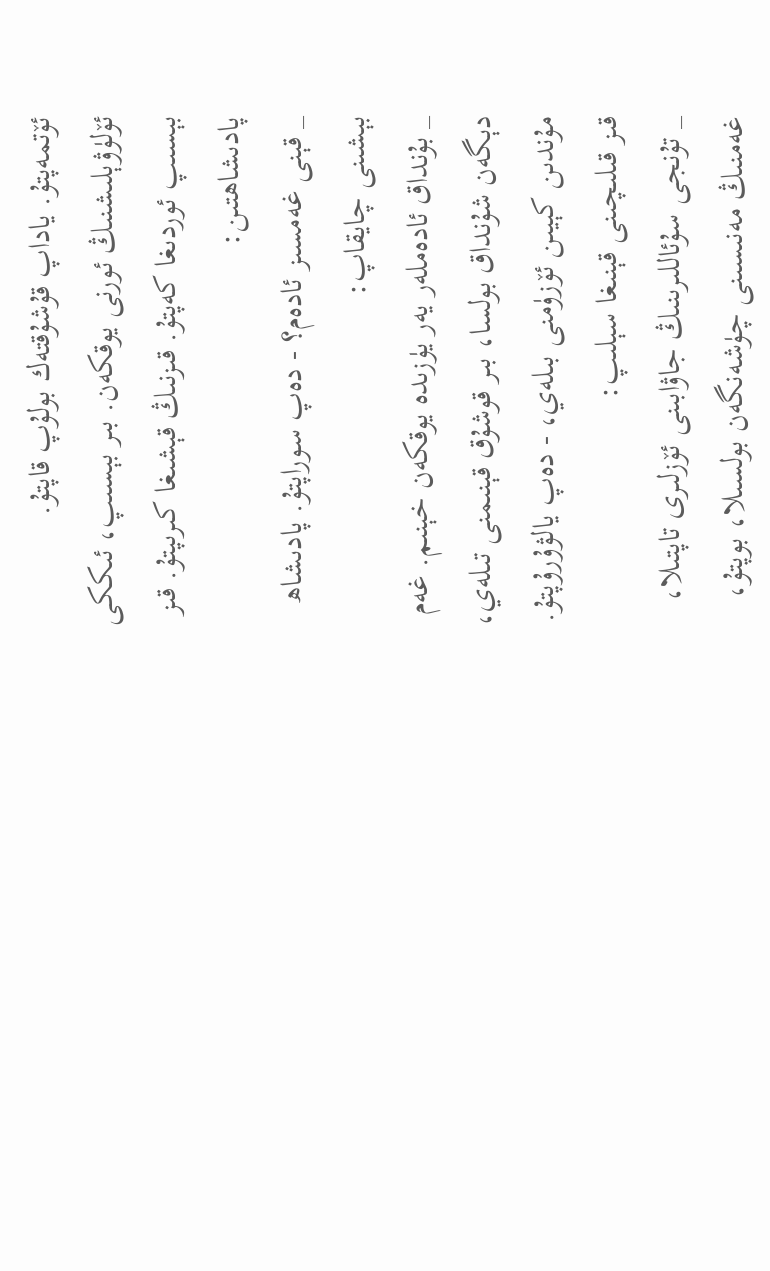ئۆتمەپتۇ. ياداپ قۇشۇقتەك بولۇپ قاپتۇ. ئۆلۈۋېلىشنىڭ ئورنى يوقكەن. بىر بېسىپ، ئىككى بېسىپ ئوردىغا كەپتۇ. قىزنىڭ قېشىغا كىرىپتۇ. قىز پادىشاھتىن:
_ قېنى غەمسىز ئادەم؟ - دەپ سوراپتۇ. پادىشاھ بېشىنى چايقاپ:
_ بۇنداق ئادەملەر يەر يۈزىدە يوقكەن خېنىم. غەم دېگەن شۇنداق بولسا، بىر قوشۇق قېنىمنى تىلەي، مۇندىن كېيىن ئۆزۈمنى بىلەي، - دەپ يالۋۇرۇپتۇ.
قىز قىلىچىنى قېنىغا سېلىپ:
_ تۇنجى سۇئاللىرىنىڭ جاۋابىنى ئۆزلىرى تاپتىلا، غەمنىڭ مەنىسىنى چۈشەنگەن بولسىلا، بوپتۇ،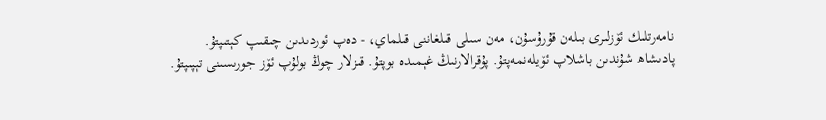نامەرتلىك ئۆزلىرى بىلەن قۇرۇسۇن، مەن سىلى قىلغاننى قىلماي، - دەپ ئوردىدىن چىقىپ كېتىپتۇ.
پادىشاھ شۇندىن باشلاپ ئۆيلەنمەپتۇ. پۇقرالارنىڭ غېمىدە بوپتۇ. قىزلار چوڭ بولۇپ ئۆز جورىسىنى تېپىپتۇ.